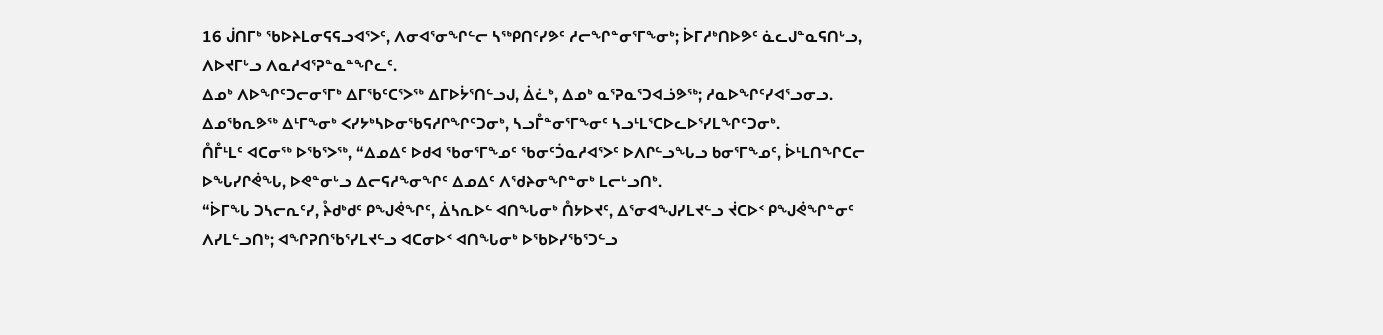16 ᒎᑎᒥᒃ ᖃᐅᔨᒪᓂᕋᕋᓗᐊᕐᐳᑦ, ᐱᓂᐊᕐᓂᖏᓪᓕ ᓴᖅᑭᑎᑦᓯᕗᑦ ᓱᓕᖏᓐᓂᕐᒥᖕᓂᒃ; ᐆᒥᓱᒃᑎᐅᕗᑦ ᓈᓚᒍᓐᓇᕋᑎᒡᓗ, ᐱᐅᔪᒥᒡᓗ ᐱᓇᓱᐊᕐᕈᓐᓇᓐᖏᓚᑦ.
ᐃᓄᒃ ᐱᐅᖏᑦᑐᓕᓂᕐᒥᒃ ᐃᒥᖃᑦᑕᕐᐳᖅ ᐃᒥᐅᔮᕐᑎᓪᓗᒍ, ᐄᓛᒃ, ᐃᓄᒃ ᓇᕐᕈᓇᕐᑐᐊᓘᕗᖅ; ᓱᓇᐅᖏᑦᓯᐊᕐᓗᓂᓗ.
ᐃᓄᖃᕆᕗᖅ ᐃᒻᒥᖕᓂᒃ ᐸᓯᔭᒃᓴᐅᓂᖃᕋᓱᒋᖏᑦᑐᓂᒃ, ᓴᓗᒤᓐᓂᕐᒥᖕᓂᑦ ᓴᓗᒻᒪᕐᑕᐅᓚᐅᕐᓯᒪᖏᑦᑐᓂᒃ.
ᑍᒤᒻᒪᑦ ᐊᑕᓂᖅ ᐅᖃᕐᐳᖅ, “ᐃᓄᐃᑦ ᐅᑯᐊ ᖃᓂᕐᒥᖕᓄᑦ ᖃᓂᑦᑑᓇᓱᐊᕐᐳᑦ ᐅᐱᒋᓪᓗᖓᓗ ᑲᓂᕐᒥᖕᓄᑦ, ᐆᒻᒪᑎᖏᑕᓕ ᐅᖓᓯᒋᕚᖓ, ᐅᕙᓐᓂᒡᓗ ᐃᓕᕋᓱᖕᓂᖏᑦ ᐃᓄᐃᑦ ᐱᖁᔨᓂᖏᓐᓂᒃ ᒪᓕᒡᓗᑎᒃ.
“ᐆᒥᖓ ᑐᓴᓕᕆᑦᓯ, ᔧᑯᒃᑯᑦ ᑭᖑᕚᖏᑦ, ᐄᓴᕆᐅᓪ ᐊᑎᖓᓂᒃ ᑍᔭᐅᔪᑦ, ᐃᕐᓂᐊᖑᓯᒪᔪᓪᓗ ᔫᑕᐅᑉ ᑭᖑᕚᖏᓐᓂᑦ ᐱᓯᒪᓪᓗᑎᒃ; ᐊᖏᕈᑎᖃᕐᓯᒪᔪᓪᓗ ᐊᑕᓂᐅᑉ ᐊᑎᖓᓂᒃ ᐅᖃᐅᓯᖃᕐᑐᓪᓗ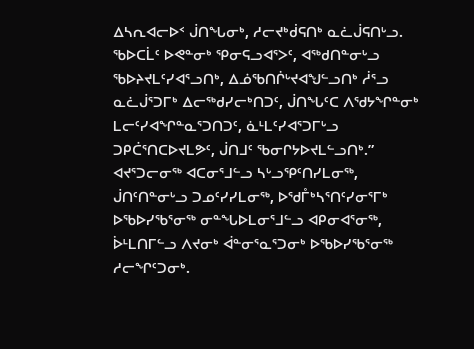ᐃᓴᕆᐊᓕᐅᑉ ᒎᑎᖓᓂᒃ, ᓱᓕᔪᒃᑰᕋᑎᒃ ᓇᓛᒎᕋᑎᒡᓗ.
ᖃᐅᑕᒫᑦ ᐅᕙᓐᓂᒃ ᕿᓂᕋᓗᐊᕐᐳᑦ, ᐊᖅᑯᑎᓐᓂᒡᓗ ᖃᐅᔨᔪᒪᑦᓯᐊᕐᓗᑎᒃ, ᐃᓅᖃᑎᒌᒡᔪᐊᖑᓪᓗᑎᒃ ᓲᕐᓗ ᓇᓛᒎᕐᑐᒥᒃ ᐃᓕᖅᑯᓯᓕᒃᑎᑐᑦ, ᒎᑎᖓᑦᑕ ᐱᖁᔭᖏᓐᓂᒃ ᒪᓕᑦᓯᐊᖏᓐᓇᕐᑐᑎᑐᑦ, ᓈᒻᒪᑦᓯᐊᕐᑐᒥᒡᓗ ᑐᑭᑖᕐᑎᑕᐅᔪᒪᕗᑦ, ᒎᑎᒧᑦ ᖃᓂᒋᔭᐅᔪᒪᓪᓗᑎᒃ.”
ᐊᔪᕐᑐᓕᓂᖅ ᐊᑕᓂᕐᒧᓪᓗ ᓴᒡᓗᕿᑦᑎᓯᒪᓂᖅ, ᒎᑎᑦᑎᓐᓂᒡᓗ ᑐᓄᑦᓯᓯᒪᓂᖅ, ᐅᖁᒤᒃᓴᕐᑎᑦᓯᓂᕐᒥᒃ ᐅᖃᐅᓯᖃᕐᓂᖅ ᓂᓐᖓᐅᒪᓂᕐᒧᓪᓗ ᐊᑭᓂᐊᕐᓂᖅ, ᐆᒻᒪᑎᒥᓪᓗ ᐱᔪᓂᒃ ᐋᓐᓂᕐᓇᕐᑐᓂᒃ ᐅᖃᐅᓯᖃᕐᓂᖅ ᓱᓕᖏᑦᑐᓂᒃ.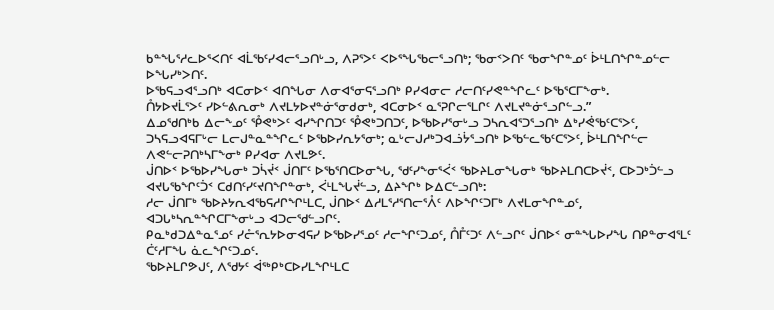ᑲᓐᖓᕐᓱᓚᐅᕐᐸᑎᑦ ᐊᒫᖃᑦᓯᐊᓕᕐᓗᑎᒡᓗ, ᐱᕈᕐᐳᑦ ᐸᐅᕐᖓᖃᓕᕐᓗᑎᒃ; ᖃᓂᑉᐳᑎᑦ ᖃᓂᖏᓐᓄᑦ ᐆᒻᒪᑎᖏᓐᓄᓪᓕ ᐅᖓᓯᒃᐳᑎᑦ.
ᐅᖃᕋᓗᐊᕐᓗᑎᒃ ᐊᑕᓂᐅᑉ ᐊᑎᖓᓂ ᐱᓂᐊᕐᓂᕋᕐᓗᑎᒃ ᑭᓯᐊᓂᓕ ᓱᓕᑎᑦᓯᕙᓐᖏᓚᑦ ᐅᖃᕐᑕᒥᖕᓂᒃ.
ᑍᔭᐅᔪᒫᕐᐳᑦ ᓯᐅᓪᕕᕆᓂᒃ ᐱᔪᒪᔭᐅᔪᓐᓃᕐᓂᑯᓂᒃ, ᐊᑕᓂᐅᑉ ᓇᕐᕈᒋᓕᕐᒪᒋᑦ ᐱᔪᒪᔪᓐᓃᕐᓗᒋᓪᓗ.”
ᐃᓄᖁᑎᒃᑲ ᐃᓕᖕᓄᑦ ᕾᕙᒃᐳᑦ ᐊᓯᖏᑎᑐᑦ ᕾᕙᒃᑐᑎᑐᑦ, ᐅᖃᐅᓯᕐᓂᒡᓗ ᑐᓴᕆᐊᕐᑐᕐᓗᑎᒃ ᐃᒃᓯᕚᖃᑦᑕᕐᐳᑦ, ᑐᓴᕋᓗᐊᕋᒥᒡᓕ ᒪᓕᒍᓐᓇᓐᖏᓚᑦ ᐅᖃᐅᓯᕆᔭᕐᓂᒃ; ᓇᒡᓕᒍᓱᒃᑐᐊᓘᔮᕐᓗᑎᒃ ᐅᖃᓪᓚᖃᑦᑕᕐᐳᑦ, ᐆᒻᒪᑎᖏᓪᓕ ᐱᕙᓪᓕᕈᑎᒃᓴᒥᖕᓂᒃ ᑭᓯᐊᓂ ᐱᔪᒪᕗᑦ.
ᒎᑎᐅᑉ ᐅᖃᐅᓯᖓᓂᒃ ᑐᓵᔫᑉ ᒎᑎᒥᑦ ᐅᖃᕐᑎᑕᐅᓂᖓ, ᖁᑦᓯᖕᓂᕐᐹᑉ ᖃᐅᔨᒪᓂᖓᓂᒃ ᖃᐅᔨᒪᑎᑕᐅᔫᑉ, ᑕᐅᑐᒃᑑᓪᓗ ᐊᔪᒐᖃᖏᑦᑑᑉ ᑕᑯᑎᑦᓯᑦᔪᑎᖏᓐᓂᒃ, ᐹᒻᒪᖓᔫᓪᓗ, ᐃᔨᖏᒃ ᐅᐃᑕᓪᓗᑎᒃ:
ᓱᓕ ᒎᑎᒥᒃ ᖃᐅᔨᔭᕆᐊᖃᕋᓱᒋᖏᒻᒪᑕ, ᒎᑎᐅᑉ ᐃᓱᒪᕐᓱᕐᑎᓕᕐᐰᑦ ᐱᐅᖏᑦᑐᒥᒃ ᐱᔪᒪᓂᖏᓐᓄᑦ, ᐊᑐᒐᒃᓴᕆᓐᖏᑕᒥᖕᓂᒡᓗ ᐊᑐᓕᖁᓪᓗᒋᑦ.
ᑭᓇᒃᑯᑐᐃᓐᓇᕐᓄᑦ ᓯᓔᕐᕆᔭᐅᓂᐊᕋᓯ ᐅᖃᐅᓯᕐᓄᑦ ᓱᓕᖏᑦᑐᓄᑦ, ᑍᒤᑦᑐᑦ ᐱᓪᓗᒋᑦ ᒎᑎᐅᑉ ᓂᓐᖓᐅᓯᖓ ᑎᑭᓐᓂᐊᕐᒪᑦ ᑖᑦᓱᒥᖓ ᓈᓚᖏᑦᑐᓄᑦ.
ᖃᐅᔨᒪᒋᕗᒍᑦ, ᐱᖁᔭᑦ ᐋᖅᑭᒃᑕᐅᓯᒪᖏᒻᒪᑕ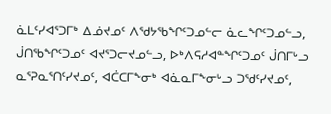ᓈᒪᑦᓯᐊᕐᑐᒥᒃ ᐃᓅᔪᓄᑦ ᐱᖁᔭᖃᖏᑦᑐᓄᓪᓕ ᓈᓚᖏᑦᑐᓄᓪᓗ, ᒎᑎᖃᖏᑦᑐᓄᑦ ᐊᔪᕐᑐᓕᔪᓄᓪᓗ, ᐅᒃᐱᕋᓱᐊᓐᖏᑦᑐᓄᑦ ᒎᑎᒥᒡᓗ ᓇᕐᕈᓇᕐᑎᑦᓯᔪᓄᑦ, ᐊᑖᑕᒥᖕᓂᒃ ᐊᓈᓇᒥᖕᓂᒡᓗ ᑐᖁᑦᓯᔪᓄᑦ,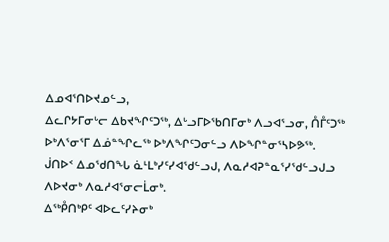ᐃᓄᐊᕐᑎᐅᔪᓄᓪᓗ,
ᐃᓚᒋᔭᒥᓂᒡᓕ ᐃᑲᔪᖏᑦᑐᖅ, ᐃᒡᓗᒥᐅᖃᑎᒥᓂᒃ ᐱᓗᐊᕐᓗᓂ, ᑍᒤᑦᑐᖅ ᐅᒃᐱᕐᓂᕐᒥ ᐃᓅᓐᖏᓚᖅ ᐅᒃᐱᖏᑦᑐᓂᓪᓗ ᐱᐅᖏᓐᓂᕐᓴᐅᕗᖅ.
ᒎᑎᐅᑉ ᐃᓄᖁᑎᖓ ᓈᒻᒪᒃᓯᑦᓯᐊᖁᓪᓗᒍ, ᐱᓇᓱᐊᕈᓐᓇᕐᓯᖁᓪᓗᒍᓗ ᐱᐅᔪᓂᒃ ᐱᓇᓱᐊᕐᓂᓕᒫᓂᒃ.
ᐃᖅᑬᑎᒃᑭᑦ ᐊᐅᓚᑦᓯᔨᓂᒃ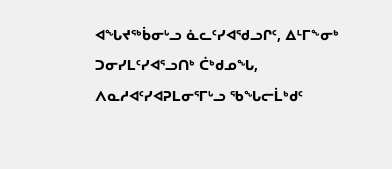ᐊᖓᔪᖅᑳᓂᒡᓗ ᓈᓚᑦᓯᐊᖁᓗᒋᑦ, ᐃᒻᒥᖕᓂᒃ ᑐᓂᓯᒪᑦᓯᐊᕐᓗᑎᒃ ᑖᒃᑯᓄᖓ, ᐱᓇᓱᐊᑦᓯᐊᕈᒪᓂᕐᒥᒡᓗ ᖃᖓᓕᒫᒃᑯᑦ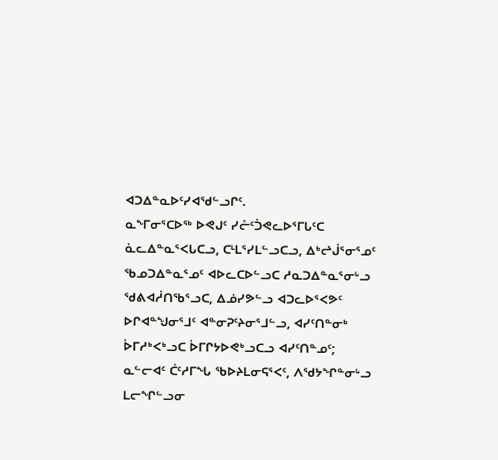ᐊᑐᐃᓐᓇᐅᑦᓯᐊᖁᓪᓗᒋᑦ.
ᓇᖕᒥᓂᕐᑕᐅᖅ ᐅᕙᒍᑦ ᓯᓔᑦᑑᕙᓚᐅᕐᒥᒐᑦᑕ ᓈᓚᐃᓐᓇᕐᐸᒐᑕᓗ, ᑕᒻᒪᕐᓯᒪᓪᓗᑕᓗ, ᐃᒃᖠᒎᕐᓂᕐᓄᑦ ᖃᓄᑐᐃᓐᓇᕐᓄᑦ ᐊᐅᓚᑕᐅᓪᓗᑕ ᓱᓇᑐᐃᓐᓇᕐᓂᒡᓗ ᖁᕕᐊᓲᑎᖃᕐᓗᑕ, ᐃᓅᓯᕗᓪᓗ ᐊᑐᓚᐅᕐᐸᕗᑦ ᐅᒋᐊᓐᖑᓂᕐᒧᑦ ᐊᓐᓂᕈᑦᔨᓂᕐᒧᓪᓗ, ᐊᓯᑦᑎᓐᓂᒃ ᐆᒥᓱᒃᐸᒃᓗᑕ ᐆᒥᒋᔭᐅᕙᒃᓗᑕᓗ ᐊᓯᑦᑎᓐᓄᑦ;
ᓇᓪᓕᐊᑦ ᑖᑦᓱᒥᖓ ᖃᐅᔨᒪᓂᕋᕐᐸᑦ, ᐱᖁᔭᖏᓐᓂᒡᓗ ᒪᓕᖏᓪᓗᓂ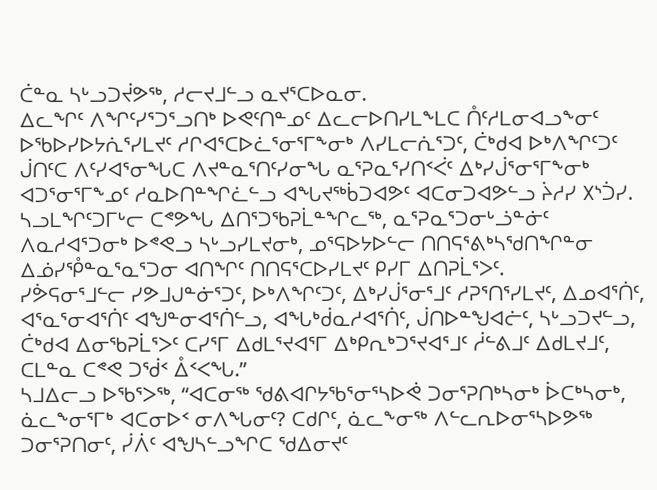ᑖᓐᓇ ᓴᒡᓗᑐᔫᕗᖅ, ᓱᓕᔪᒧᓪᓗ ᓇᔪᕐᑕᐅᓇᓂ.
ᐃᓚᖏᑦ ᐱᖏᑦᓯᕐᑐᕐᓗᑎᒃ ᐅᕙᑦᑎᓐᓄᑦ ᐃᓚᓕᐅᑎᓯᒪᖕᒪᑕ ᑍᑦᓱᒪᓂᐊᓗᖕᓂᑦ ᐅᖃᐅᓯᐅᔭᕇᕐᓯᒪᔪᑦ ᓱᒋᐊᕐᑕᐅᓛᕐᓂᕐᒥᖕᓂᒃ ᐱᓯᒪᓕᕇᕐᑐᑦ, ᑖᒃᑯᐊ ᐅᒃᐱᖏᑦᑐᑦ ᒎᑎᑦᑕ ᐱᑦᓯᐊᕐᓂᖓᑕ ᐱᔪᓐᓇᕐᑎᑦᓯᓂᖓ ᓇᕐᕈᓇᕐᓯᑎᑉᐹᑦ ᐃᒃᓯᒎᕐᓂᕐᒥᖕᓂᒃ ᐊᑐᕐᓂᕐᒥᖕᓄᑦ ᓱᓇᐅᑎᓐᖏᓛᓪᓗ ᐊᖓᔪᖅᑳᑐᐊᕗᑦ ᐊᑕᓂᑐᐊᕗᓪᓗ ᔩᓱᓯ ᙭ᔅᑑᓯ.
ᓴᓗᒪᖏᑦᑐᒥᒡᓕ ᑕᕝᕗᖓ ᐃᑎᕐᑐᖃᕈᒫᓐᖏᓚᖅ, ᓇᕐᕈᓇᕐᑐᓂᒡᓘᓐᓃᑦ ᐱᓇᓱᐊᕐᑐᓂᒃ ᐅᕝᕙᓗ ᓴᒡᓗᓯᒪᔪᓂᒃ, ᓄᕐᕋᐅᔭᐅᓪᓕ ᑎᑎᕋᕐᕕᒃᓴᖁᑎᖏᓐᓂ ᐃᓅᓯᕾᓐᓇᕐᓇᕐᑐᓂ ᐊᑎᖏᑦ ᑎᑎᕋᕐᑕᐅᓯᒪᔪᑦ ᑭᓯᒥ ᐃᑎᕈᒫᕐᐳᑦ.
ᓯᕘᕋᓂᕐᒧᓪᓕ ᓯᕗᒧᒍᓐᓃᕐᑐᑦ, ᐅᒃᐱᖏᑦᑐᑦ, ᐃᒃᓯᒎᕐᓂᕐᒧᑦ ᓱᕈᕐᑎᕐᓯᒪᔪᑦ, ᐃᓄᐊᕐᑏᑦ, ᐊᕐᓇᕐᓂᐊᕐᑏᑦ ᐊᖑᓐᓂᐊᕐᑏᓪᓗ, ᐊᖓᒃᑰᓇᓱᐊᕐᑏᑦ, ᒎᑎᐅᓐᖑᐊᓖᑦ, ᓴᒡᓗᑐᔪᓪᓗ, ᑖᒃᑯᐊ ᐃᓂᖃᕈᒫᕐᐳᑦ ᑕᓯᕐᒥ ᐃᑯᒪᕐᔪᐊᕐᒥ ᐃᒃᑭᕆᒃᑐᕐᔪᐊᕐᒧᑦ ᓲᓪᕕᒧᑦ ᐃᑯᒪᔪᒧᑦ, ᑕᒪᓐᓇ ᑕᕝᕙ ᑐᖂᑉ ᐂᑉᐸᖓ.”
ᓴᒧᐃᓕᓗ ᐅᖃᕐᐳᖅ, “ᐊᑕᓂᖅ ᖁᕕᐊᒋᔭᖃᕐᓂᕐᓴᐅᕚ ᑐᓂᕐᕈᑎᒃᓴᓂᒃ ᐆᑕᒃᓴᓂᒃ, ᓈᓚᖕᓂᕐᒥᒃ ᐊᑕᓂᐅᑉ ᓂᐱᖓᓂᑦ? ᑕᑯᒋᑦ, ᓈᓚᖕᓂᖅ ᐱᓪᓚᕆᐅᓂᕐᓴᐅᕗᖅ ᑐᓂᕐᕈᑎᓂᑦ, ᓰᐲᑦ ᐊᖑᓴᓪᓗᖏᑕ ᖁᐃᓂᔪᑦ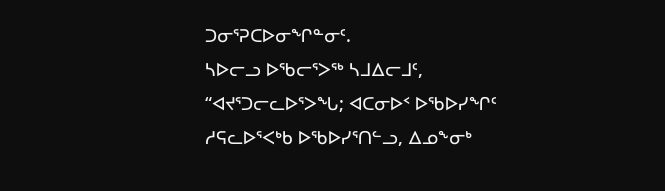ᑐᓂᕐᕈᑕᐅᓂᖏᓐᓂᑦ.
ᓴᐅᓕᓗ ᐅᖃᓕᕐᐳᖅ ᓴᒧᐃᓕᒧᑦ, “ᐊᔪᕐᑐᓕᓚᐅᕐᐳᖓ; ᐊᑕᓂᐅᑉ ᐅᖃᐅᓯᖏᑦ ᓱᕋᓚᐅᕐᐸᒃᑲ ᐅᖃᐅᓯᕐᑎᓪᓗ, ᐃᓄᖕᓂᒃ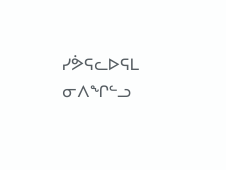ᓯᕘᕋᓚᐅᕋᒪ ᓂᐱᖏᓪᓗ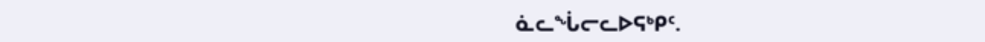ᓈᓚᖔᓕᓚᐅᕋᒃᑭᑦ.